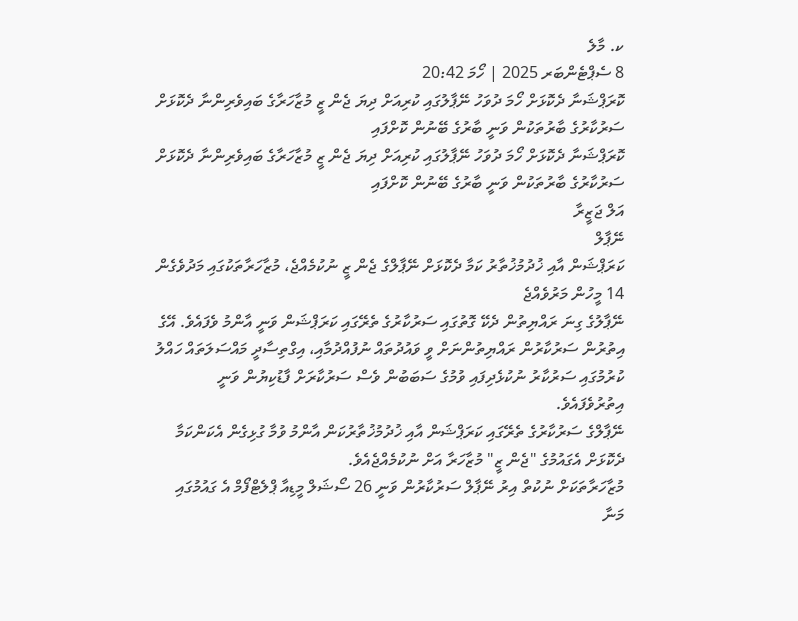ކ. މާލެ
8 ސެޕްޓެންބަރ 2025 | ހޯމަ 20:42
ކޮރަޕްޝަނާ ދެކޮޅަށް ހޯމަ ދުވަހު ނޭޕާލުގައި ކުރިއަށް ދިޔަ ޖެން ޒީ މުޒާހަރާގެ ބައިވެރިންނާ ދެކޮޅަށް ސަރުކާރުގެ ބާރުތަކުން ވަނީ ބާރުގެ ބޭނުން ކޮށްފައި
ކޮރަޕްޝަނާ ދެކޮޅަށް ހޯމަ ދުވަހު ނޭޕާލުގައި ކުރިއަށް ދިޔަ ޖެން ޒީ މުޒާހަރާގެ ބައިވެރިންނާ ދެކޮޅަށް ސަރުކާރުގެ ބާރުތަކުން ވަނީ ބާރުގެ ބޭނުން ކޮށްފައި
އަލް ޖަޒީރާ
ނޭޕާލް
ކަރަޕްޝަން އާއި ޚުދުމުޚުތާރު ކަމާ ދެކޮޅަށް ނޭޕާލްގެ ޖެން ޒީ ނުކުމެއްޖެ، މުޒާހަރާތަކުގައި މަދުވެގެން 14 މީހުން މަރުވެއްޖެ
ނޭޕާލުގެ ގިނަ ރައްޔިތުން ދެކޭ ގޮތުގައި ސަރުކާރުގެ ތެރޭގައި ކަރަޕްޝަން ވަނީ އާންމު ވެފައެވެ. އޭގެ އިތުރުން ސަރުކާރުން ރައްޔިތުންނަށް ވީ ވައުދުތައް ނުފުއްދުމާއި، އިގްތިސާދީ މައްސަލަތައް ހައްލު ކުރުމުގައި ސަރުކާރު ނުކުޅެދިފައި ވުމުގެ ސަބަބުން ވެސް ސަރުކާރަށް ފާޑުކިޔުން ވަނީ އިތުރުވެފައެވެ.
ނޭޕާލްގެ ސަރުކާރުގެ ތެރޭގައި ކަރަޕްޝަން އާއި ޚުދުމުޚުތާރުކަން އާންމު ވުމާ ގުޅިގެން އެކަންކަމާ ދެކޮޅަށް އެގައުމުގެ "ޖެން ޒީ" މުޒާހަރާ އަށް ނުކުމެއްޖެއެވެ.
މުޒާހަރާތަކަށް ނުކުތް އިރު ނޭޕާލް ސަރުކާރުން ވަނީ 26 ސޯޝަލް މީޑިއާ ޕްލެޓްފޯމް އެ ގައުމުގައި މަނާ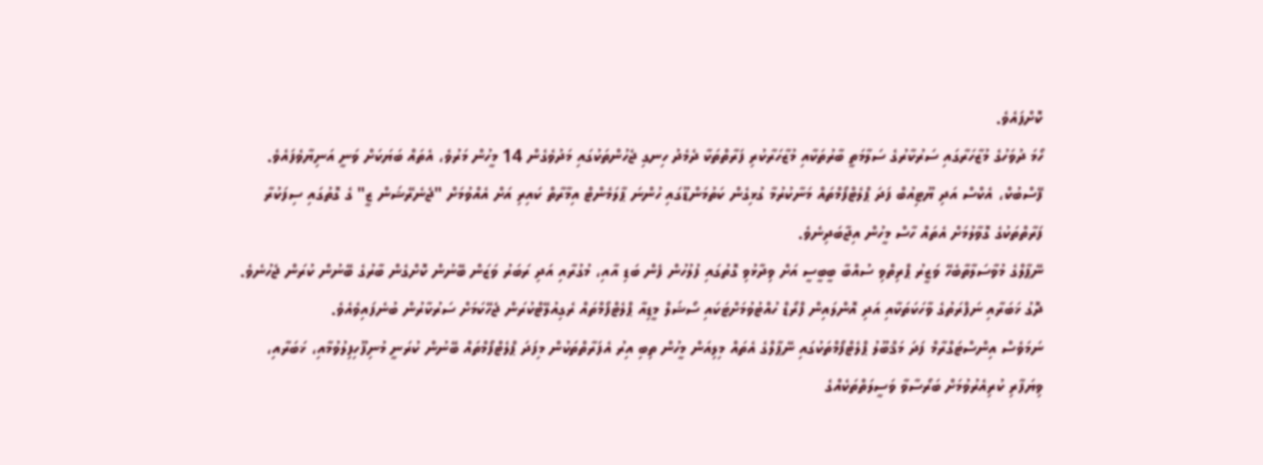ކޮށްފައެވެ.
ހޯމަ ދުވަހުގެ މުޒާހަރާގައި ސަރުކާރުގެ ސަލާމަތީ ބާރުތަކާއި މުޒާހަރާކުރި ފަރާތްތަކާ ދެމެދު ހިނގި ޖެހުންތަކުގައި މަދުވެގެން 14 މީހުން މަރުވެ، އެތައް ބަޔަކަށް ވަނީ އަނިޔާވެފައެވެ.
ފޭސްބުކް، އެކްސް އަދި ޔޫޓިއުބް ފަދަ ޕްލެޓްފޯމްތައް މަނާކުރުމާ ގުޅިގެން ކަތުމަންޑޫގައި ހުންނަ ޕާލަމެންޓް އިމާރާތް ކައިރި އަށް އެއްވުމަށް "ޖެނެރޭޝަން ޒީ" ގެ ގޮތުގައި ސިފަކުރާ ފަރާތްތަކުގެ ގޮވާލުމަށް އެތައް ހާސް މީހުން އިޖާބަދިނެވެ.
ނޭޕާލްގެ މުވާސަލާތާބެހޭ ވަޒީރު ޕްރިތްވި ސުއްބާ ބީބީސީ އަށް ވިދާޅުވި ގޮތުގައި ފުލުހުން ފެން ބަޑި އާއި، މުގުރާއި އަދި ރަބަރު ވަޒަން ބޭނުން ކޮށްގެން ބާރުގެ ބޭނުން ކުރަން ޖެހުނެވެ. ދޮގު ޚަބަރާއި ނަފްރަތުގެ ވާހަކަތަކާއި އަދި އޮންލައިން ފްރޯޑް ހުއްޓުވުމަށްޓަކައި ސޯޝަލް މީޑިއާ ޕްލެޓްފޯމްތައް ރެގިއުލޭޓްކުރަން ޖެހޭކަމަށް ސަރުކާރުން ބުނެފައިވެއެވެ.
ނަމަވެސް އިންސްޓަގްރާމް ފަދަ މަޤްބޫލު ޕްލެޓްފޯމްތަކުގައި ނޭޕާލްގެ އެތައް މިލިއަން މީހުން ތިބި އިރު އެފަރާތްތަކުން މިފަދަ ޕްލެޓްފޯމްތައް ބޭނުން ކުރަނީ މުނިފޫހިފިލުވުމާއި، ޚަބަރާއި، ވިޔަފާރި ކުރިއެރުވުމަށް ބަރޯސާވާ ވަސީލަތްތަކެއްގެ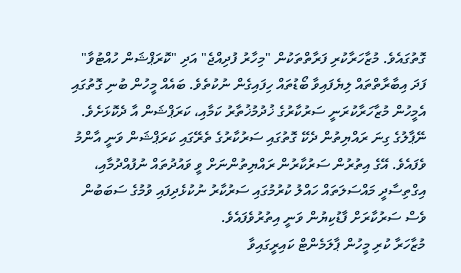ގޮތުގައެވެ. މުޒާހަރާކުރި ފަރާތްތަކުން "މިހާރު ފުދިއްޖެ" އަދި "ކޮރަޕްޝަން ހުއްޓުވާ" ފަދަ އިބާރާތްތައް ލިޔެފައިވާ ބޯޑުތައް ހިފައިގެން ނުކުތެވެ. ބައެއް މީހުން ބުނި ގޮތުގައި އެމީހުން މުޒާހަރާކުރަނީ ސަރުކާރުގެ ޚުދުމުޚުތާރު ކަމާއި، ކަރަޕްޝަން އާ ދެކޮޅަށެވެ.
ނޭޕާލުގެ ގިނަ ރައްޔިތުން ދެކޭ ގޮތުގައި ސަރުކާރުގެ ތެރޭގައި ކަރަޕްޝަން ވަނީ އާންމު ވެފައެވެ. އޭގެ އިތުރުން ސަރުކާރުން ރައްޔިތުންނަށް ވީ ވައުދުތައް ނުފުއްދުމާއި، އިގްތިސާދީ މައްސަލަތައް ހައްލު ކުރުމުގައި ސަރުކާރު ނުކުޅެދިފައި ވުމުގެ ސަބަބުން ވެސް ސަރުކާރަށް ފާޑުކިޔުން ވަނީ އިތުރުވެފައެވެ.
މުޒާހަރާ ކުރި މީހުން ޕާލަމެންޓް ކައިރީގައިވާ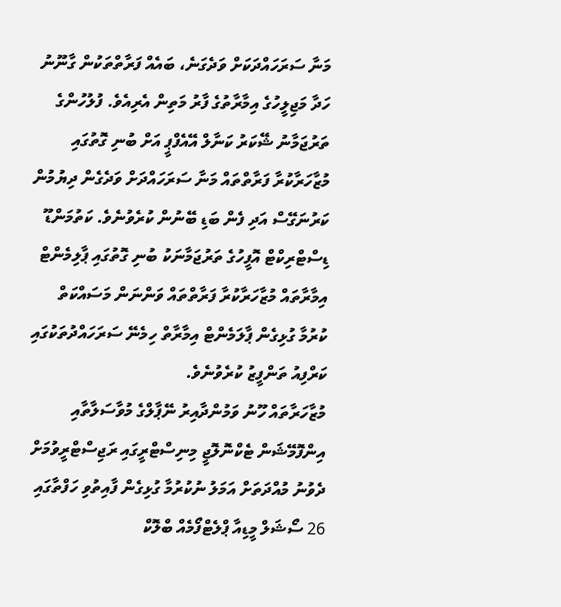މަނާ ސަރަހައްދަކަށް ވަދެގަނެ، ބައެއް ފަރާތްތަކުން ގާނޫނު ހަދާ މަޖިލީހުގެ އިމާރާތުގެ ފާރު މަތިން އެރިއެވެ. ފުލުހުންގެ ތަރުޖަމާނު ޝޭކަރު ކަނާލް އޭއެފްޕީ އަށް ބުނި ގޮތުގައި މުޒާހަރާކުރާ ފަރާތްތައް މަނާ ސަރަހައްދަށް ވަދެގެން ދިޔުމުން ކަރުނަގޭސް އަދި ފެން ބަޑި ބޭނުން ކުރެވުނެވެ. ކަތުމަންޑޫ ޑިސްޓްރިކްޓް އޮފީހުގެ ތަރުޖަމާނަކު ބުނި ގޮތުގައި ޕާލިމެންޓް އިމާރާތައް މުޒާހަރާކުރާ ފަރާތްތައް ވަންނަން މަސައްކަތް ކުރުމާ ގުޅިގެން ޕާލަމެންޓް އިމާރާތް ހިމެނޭ ސަރަހައްދުތަކުގައި ކަރްފިއު ތަންފީޒު ކުރެވުނެވެ.
މުޒާހަރާތައް ހޫނު ވަމުންދާއިރު ނޭޕާލްގެ މުވާސަލާތާއި އިންފޮމޭޝަން ޓެކްނޮލޮޖީ މިނިސްޓްރީގައި ރަޖިސްޓްރީވުމަށް ދެވުނު މުއްދަތަށް އަމަލު ނުކުރުމާ ގުޅިގެން ފާއިތުވި ހަފްތާގައި 26 ސޯޝަލް މީޑިއާ ޕްލެޓްފޯމެއް ބްލޮކް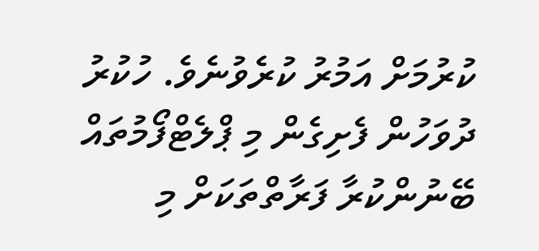ކުރުމަށް އަމުރު ކުރެވުނެވެ. ހުކުރު ދުވަހުން ފެށިގެން މި ޕްލެޓްފޯމުތައް ބޭނުންކުރާ ފަރާތްތަކަށް މި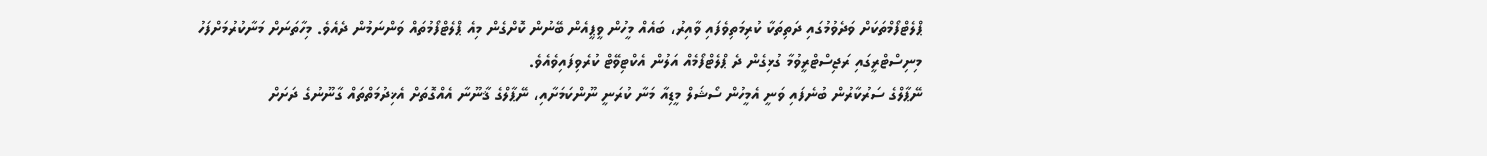ޕްލެޓްފޯމްތަކަށް ވަދެވުމުގައި ދަތިތަކާ ކުރިމަތިވެފައި ވާއިރު، ބައެއް މީހުން ވީޕީއެން ބޭނުން ކޮށްގެން މިއެ ޕްލެޓްފޯމުތައް ވަންނަމުން ދެއެވެ. މިހާތަނަށް މަނާކުރުމަށްފަހު މިނިސްޓްރީގައި ރަޖިސްޓްރީވުމާ ގުޅިގެން ދެ ޕްލެޓްފޯމެއް އަލުން އެކްޓިވޭޓް ކުރެވިފައިވެއެވެ.
ނޭޕާލްގެ ސަރުކާރުން ބުނެފައި ވަނީ އެމީހުން ސޯޝަލް މީޑިއާ މަނާ ކުރަނީ ނޫންކަމަށާއި، ނޭޕާލްގެ ޤާނޫނާ އެއްގޮތަށް އެޚިދުމަތްތައް ގާނޫނުގެ ދަށަށް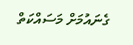ގެނައުމަށް މަސައްކަތް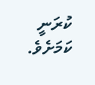ކުރަނީ ކަމަށެވެ.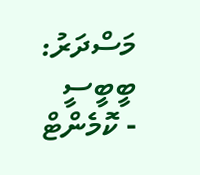މަސްދަރު: ބީބީސީ
- ކޮމެންޓް